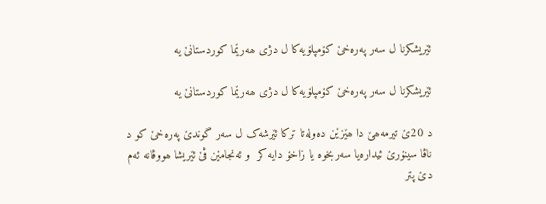ئێریشکرنا ل سەر پەرەخێ کۆمپلۆیەکا ل دژی ھەرێما کوردستانێ یە

ئێریشکرنا ل سەر پەرەخێ کۆمپلۆیەکا ل دژی ھەرێما کوردستانێ یە

د 20ێ تیرمەھێ دا ھێزێن دەولەتا ترکا ئێرشەک ل سەر گوندێ پەرەخێ کو د ناڤا سینۆرێ ئیدارەیا سەربخوە یا زاخۆ دایە کر  و ئەنجامێن ڤێ ئێریشا ھووڤانە ئەم دێ پتر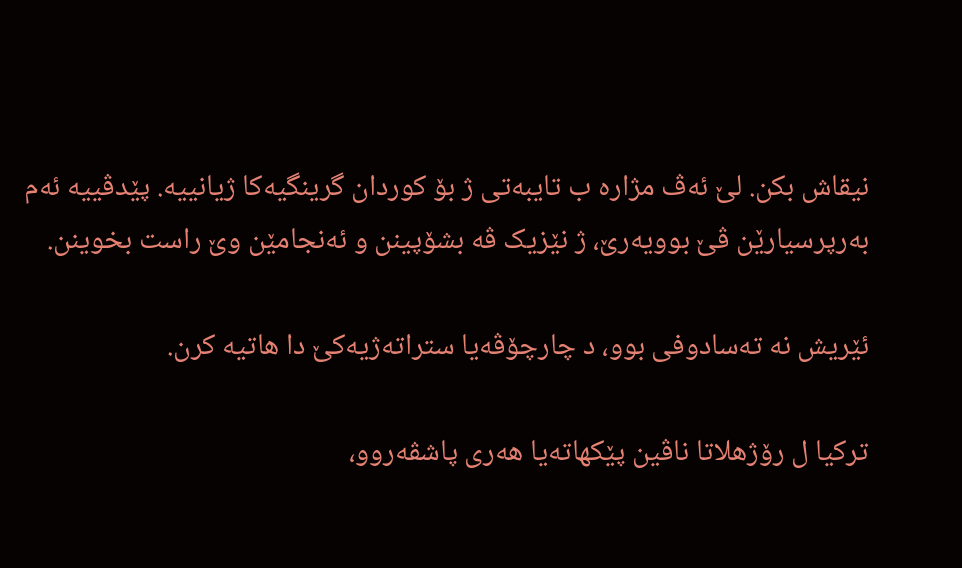نیقاش بکن. لێ ئەڤ مژارە ب تایبەتی ژ بۆ کوردان گرینگیەکا ژیانییە. پێدڤییە ئەم بەرپرسیارێن ڤێ بوویەرێ، ژ نێزیک ڤە بشۆپینن و ئەنجامێن وێ راست بخوینن.

ئێریش نە تەسادوفی بوو، د چارچۆڤەیا ستراتەژیەکێ دا ھاتیە کرن.

ترکیا ل رۆژھلاتا ناڤین پێکھاتەیا ھەری پاشڤەروو،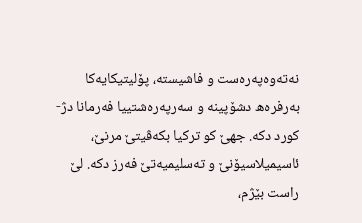نەتەوەپەرەست و فاشیستە، پۆلیتیکایەکا بەرفرەھ دشۆپینە و سەرپەرەشتییا فەرمانا دژ-کورد دکە. جهێ کو ترکیا بکەڤیتێ مرنێ، ئاسیمیلاسیۆنێ و تەسلیمیەتێ فەرز دکە. لێ راست بێژم،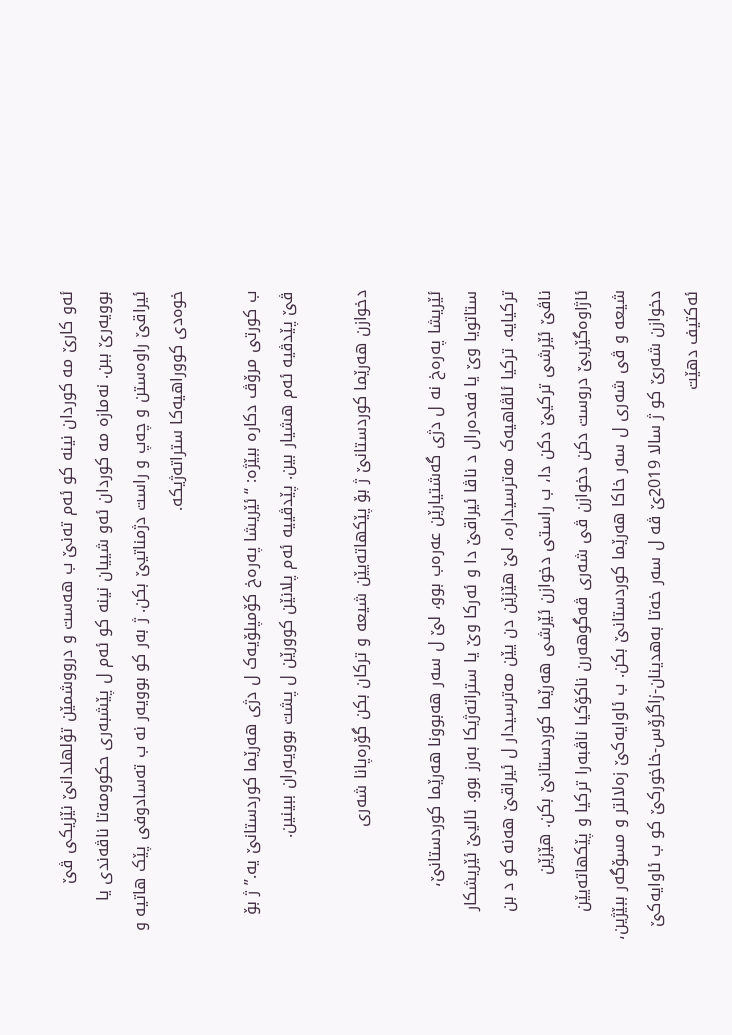ئەو کارێ مە کوردان نینە کو ئەم تەنێ ب ھەست و درووشمێن تۆلھلدانێ نێزیکی ڤێ بوویەرێ ببن. نەمازە مە کوردان ئەو شییان نینە کو ئەم ل پێشبەری حکوومەتا ناڤەندی یا ئیراقێ راوەستن و چەپ و راست دژمناتیێ بکن. ژ بەر کو بوویەر نە ب تەسادوفی پێک ھاتیە و خوەدی کووراھیەکا ستراتەژیکە.

ب کورتی مرۆڤ دکارە ببێژە: “ئێریشا پەرەخ کۆمپلۆیەک ل دژی ھەرێما کوردستانێ یە.” ژ بۆ ڤێ پێدڤیە ئەم ھشیار بین. پێدڤییە ئەم پلانێن کوورێن ل پشت بوویەران ببینین.

دخوازن ھەرێما کوردستانێ ژ بۆ پێکھاتەیێن شیعە و ترکان بکن گۆرەپانا شەری

ئێریشا پەرەخ نە ل دژی گەشتیارێن عەرەب بوو، لێ ل سەر ھەبوونا ھەرێما کوردستانێ، ستاتویا وێ یا فەدەرال د ناڤا ئیراقێ دا و ئەرکا وێ یا ستراتەژیکا بەرز بوو. ئالیێ ئێریشکار ترکیایە. ترکیا ئاڤاھیەک مەترسیدارە، لێ ھێزێن دن یێن مەترسیدار ل ئیراقێ ھەنە کو د بن ناڤێ ئێرشی ترکیێ دکن دا، ب راستی دخوازن ئێرشی ھەرێما کوردستانێ بکن. ھێزێن ئاژاوەگێریێ دروست دکن دخوازن ڤی شەری ڤەگوھەرن ناکۆکیا ناڤبەرا ترکیا و پێکھاتەیێن شیعە و ڤی شەری ل سەر خاکا ھەرێما کوردستانێ بکن. ب ئاوایەکێ زەلالتر و مسۆگەر ببێژین، دخوازن شەرێ کو ژ سالا 2019ێ ڤە ل سەر خەتا بەھدینان-زاگرۆس-خاخورکێ کو ب ئاوایەکێ ئەکتیف دهێت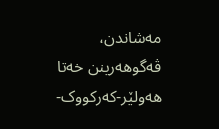مەشاندن، ڤەگوھەرینن خەتا ھەولێر-کەرکووک-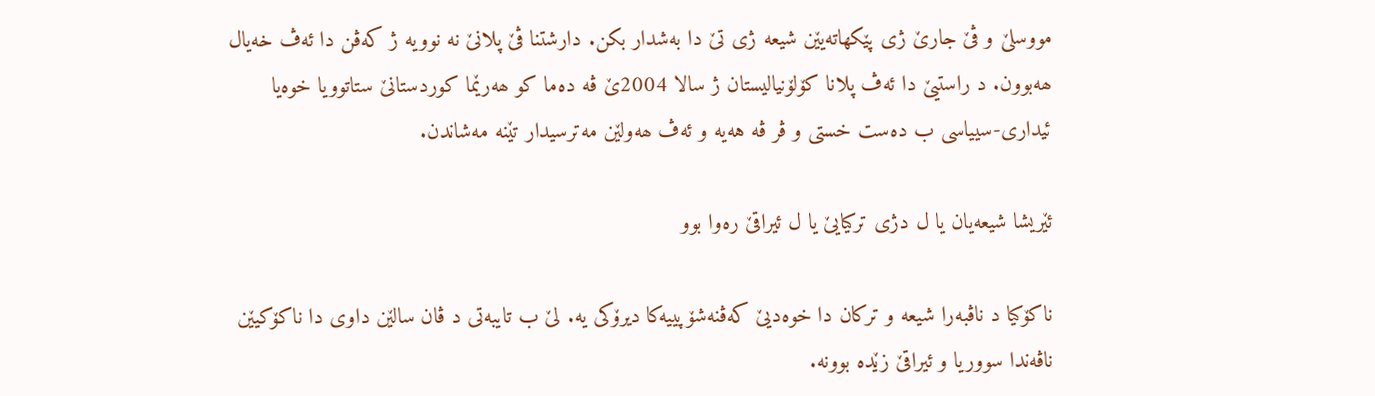مووسلێ و ڤێ جارێ ژی پێکھاتەیێن شیعە ژی تێ دا بەشدار بکن. دارشتنا ڤێ پلانێ نە نوویە ژ کەڤن دا ئەڤ خەیال ھەبوون. د راستیێ دا ئەڤ پلانا کۆلۆنیالیستان ژ سالا 2004ێ ڤە دەما کو ھەرێما کوردستانێ ستاتوویا خوەیا ئیداری-سییاسی ب دەست خستی و ڤر ڤە هەیە و ئەڤ ھەولێن مەترسیدار تێنە مەشاندن.

ئێریشا شیعەیان یا ل دژی ترکیایێ یا ل ئیراقێ رەوا بوو

ناکۆکیا د ناڤبەرا شیعە و ترکان دا خوەدیێ کەڤنەشۆپییەکا دیرۆکی یە. لێ ب تایبەتی د ڤان سالێن داوی دا ناکۆکیێن ناڤەندا سووریا و ئیراقێ زێدە بوونە.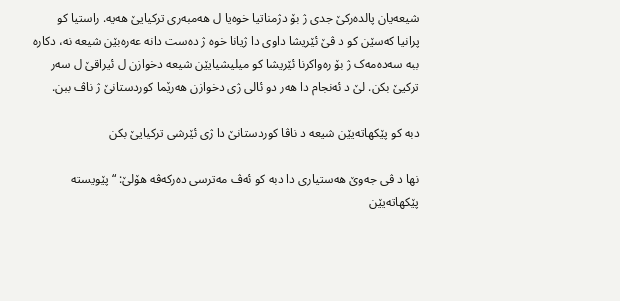شیعەیان پالدەرکێ جدی ژ بۆ دژمناتیا خوەیا ل ھەمبەری ترکیایێ هەیە. راستیا کو پرانیا کەسێن کو د ڤێ ئێریشا داوی دا ژیانا خوە ژ دەست دانە عەرەبێن شیعە نە، دکارە ببە سەدەمەک ژ بۆ رەواکرنا ئێریشا کو میلیشیایێن شیعە دخوازن ل ئیراقێ ل سەر ترکیێ بکن. لێ د ئەنجام دا ھەر دو ئالی ژی دخوازن ھەرێما کوردستانێ ژ ناڤ ببن.

دبە کو پێکھاتەیێن شیعە د ناڤا کوردستانێ دا ژی ئێرشی ترکیایێ بکن

نھا د ڤی جەوێ ھەستیاری دا دبە کو ئەڤ مەترسی دەرکەڤە ھۆلێ: “پێویستە پێکھاتەیێن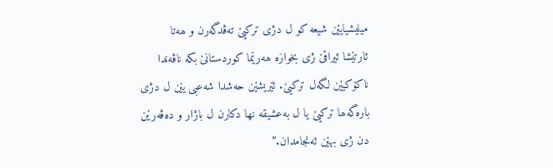میلیشیایێن شیعە کو ل دژی ترکیێ تەڤدگەرن و ھەتا ئارتێشا ئیراقێ ژی بخوازە ھەرێما کوردستانێ بکە ناڤەندا ناکۆکیێن لگەل ترکیێ. ئێریشێن حەشدا شەعبی یێن ل دژی بارەگەھا ترکیێ یا ل بەعشیقە نھا دکارن ل باژار و دەڤەرێن دن ژی بهێن ئەنجامدان.”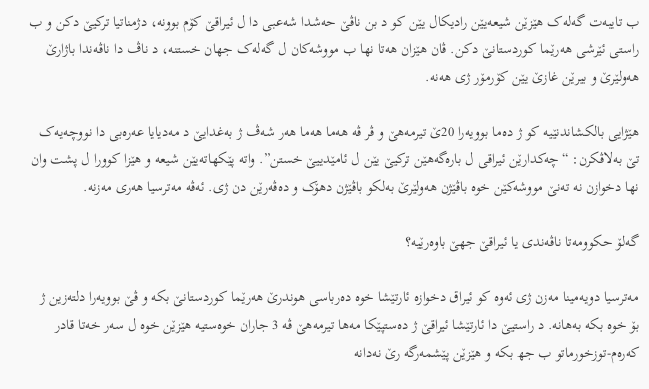ب تایبەت گەلەک ھێزێن شیعەیێن رادیکال یێن کو د بن ناڤێ حەشدا شەعبی دا ل ئیراقێ کۆم بوونە، دژمناتیا ترکیێ دکن و ب راستی ئێرشی ھەرێما کوردستانێ دکن. ڤان ھێزان ھەتا نھا ب مووشەکان ل گەلەک جھان خستنە، د ناڤ دا ناڤەندا باژارێ ھەولێرێ و بیرێن غازێ یێن کۆرمۆر ژی ھەنە.

ھێژایی بالکشاندنێیە کو ژ دەما بوویەرا 20ێ تیرمەھێ و ڤر ڤە ھەما ھەما ھەر شەڤ ژ بەغدایێ د مەدیایا عەرەبی دا نووچەیەک تێ بەلاڤکرن: “چەکدارێن ئیراقی ل بارەگەھێن ترکیێ یێن ل ئامێدییێ خستن”. واتە پێکھاتەیێن شیعە و ھێزا کوورا ل پشت وان نھا دخوازن نە تەنێ مووشەکێن خوە باڤێژن ھەولێرێ بەلکو باڤێژن دھۆک و دەڤەرێن دن ژی. ئەڤە مەترسیا ھەری مەزنە.

گەلۆ حکوومەتا ناڤەندی یا ئیراقێ جھێ باوەرێیە؟

مەترسیا دویەمینا مەزن ژی ئەوە کو ئیراق دخوازە ئارتێشا خوە دەرباسی ھوندرێ ھەرێما کوردستانێ بکە و ڤێ بوویەرا دلتەزین ژ بۆ خوە بکە بەهانە. د راستیێ دا ئارتێشا ئیراقێ ژ دەستپێکا مەھا تیرمەھێ ڤە 3 جاران خوەستیە ھێزێن خوە ل سەر خەتا قادر کەرەم-توزخورماتو ب جھ بکە و ھێزێن پێشمەرگە رێ نەدانە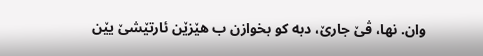وان. نھا، ڤێ جارێ، دبە کو بخوازن ب ھێزێن ئارتێشێ یێن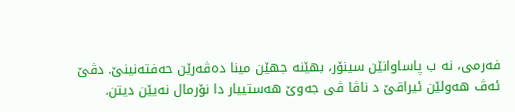فەرمی، نە ب پاساوانێن سینۆر، بهێنە جھێن مینا دەڤەرێن حەفتەنینێ. دڤێ ئەڤ ھەولێن ئیراقێ د ناڤا ڤی جەوێ ھەستییار دا نۆرمال نەیێن دیتن.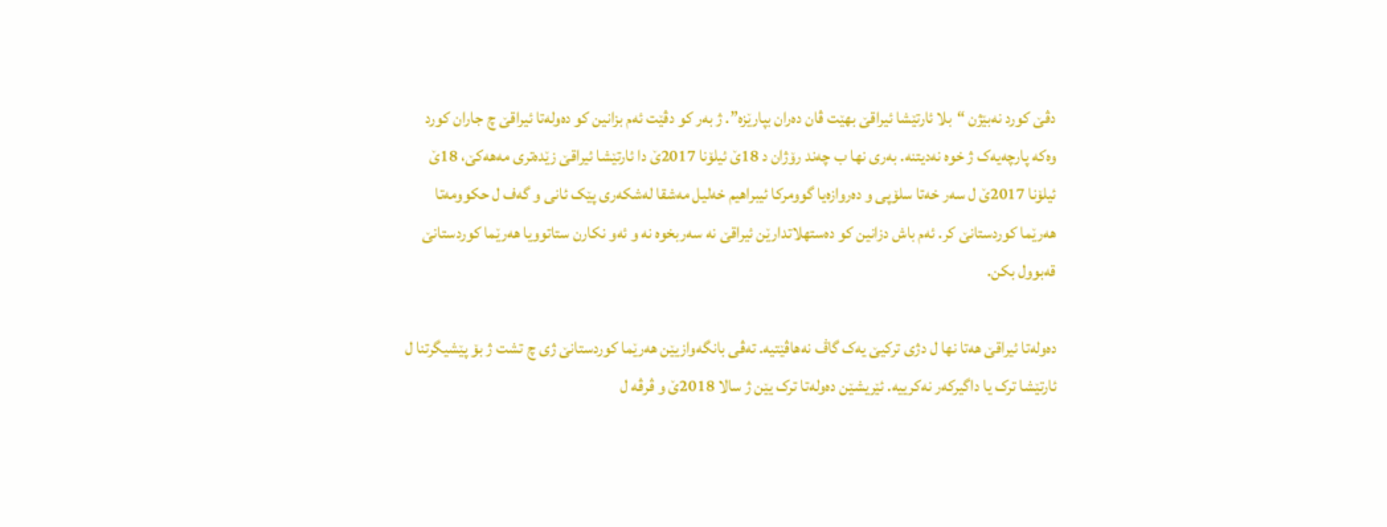دڤێ کورد نەبێژن “بلا ئارتێشا ئیراقێ بهێت ڤان دەران بپارێزە”. ژ بەر کو دڤێت ئەم بزانین کو دەولەتا ئیراقێ چ جاران کورد وەکە پارچەیەک ژ خوە نەدیتنە. بەری نھا ب چەند رۆژان د 18ێ ئیلۆنا 2017ێ دا ئارتێشا ئیراقێ زێدەتری مەھەکێ، 18ێ ئیلۆنا 2017ێ ل سەر خەتا سلۆپی و دەروازەیا گوومرکا ئیبراھیم خەلیل مەشقا لەشکەری پێک ئانی و گەف ل حکوومەتا ھەرێما کوردستانێ کر. ئەم باش دزانین کو دەستھلاتدارێن ئیراقێ نە سەربخوە نە و ئەو نکارن ستاتوویا ھەرێما کوردستانێ قەبوول بکن.

دەولەتا ئیراقێ ھەتا نھا ل دژی ترکیێ یەک گاڤ نەهاڤێتیە. تەڤی بانگەوازیێن ھەرێما کوردستانێ ژی چ تشت ژ بۆ پێشیگرتنا ل ئارتێشا ترک یا داگیرکەر نەکرییە. ئێریشێن دەولەتا ترک یێن ژ سالا 2018ێ و ڤرڤە ل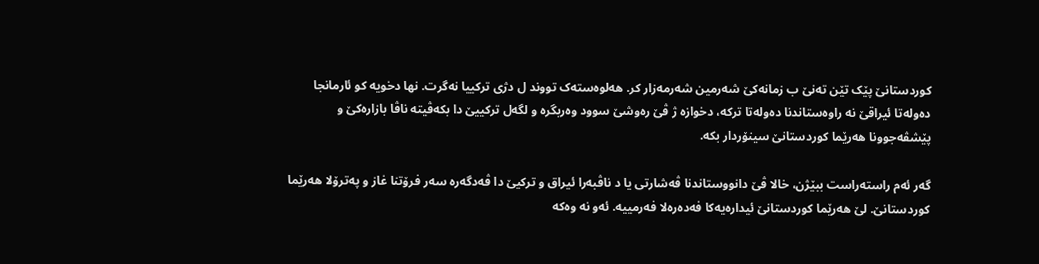کوردستانێ پێک تێن تەنێ ب زمانەکێ شەرمین شەرمەزار کر. ھەلوەستەک تووند ل دژی ترکییا نەگرت. نھا دخویە کو ئارمانجا دەولەتا ئیراقێ نە راوەستاندنا دەولەتا ترکە، دخوازە ژ ڤێ رەوشێ سوود وەربگرە و لگەل ترکییێ دا بکەڤیتە ناڤا بازارەکێ و پێشڤەجوونا ھەرێما کوردستانێ سینۆردار بکە.

گەر ئەم راستەراست ببێژن، خالا ڤێ دانووستاندنا ڤەشارتی یا د ناڤبەرا ئیراق و ترکیێ دا ڤەدگەرە سەر فرۆتنا غاز و پەترۆلا ھەرێما کوردستانێ. لێ ھەرێما کوردستانێ ئیدارەیەکا فەدەرەلا فەرمییە. ئەو نە وەکە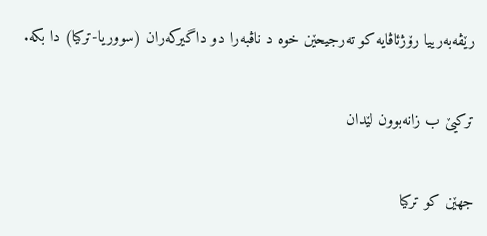رێڤەبەرییا رۆژئاڤایە کو تەرجیحێن خوە د ناڤبەرا دو داگیرکەران (سووریا-ترکیا) دا بکە.

ترکیێ ب زانەبوون لێدان

جھێن کو ترکیا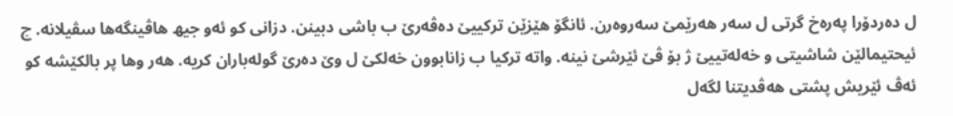ل دەردۆرا پەرەخ گرتی ل سەر ھەرێمێ سەروەرن. ئانگۆ ھێزێن ترکییێ دەڤەرێ ب باشی دبینن. دزانی کو ئەو جیھ ھاڤینگەھا سڤیلانە. چ ئیحتیمالێن شاشیتی و خەلەتییێ ژ بۆ ڤێ ئێرشێ نینە. واتە ترکیا ب زانابوون خەلکێ ل وێ دەرێ گولەباران کریە. ھەر وھا پر بالکێشە کو ئەڤ ئێریش پشتی ھەڤدیتنا لگەل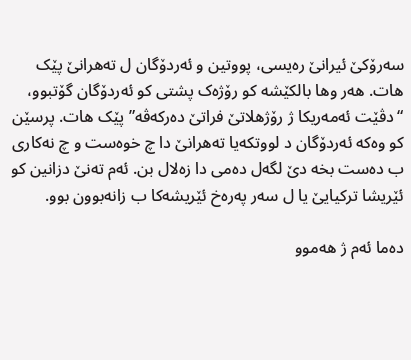سەرۆکێ ئیرانێ رەیسی، پووتین و ئەردۆگان ل تەھرانێ پێک ھات. ھەر وھا بالکێشە کو رۆژەک پشتی کو ئەردۆگان گۆتبوو، “دڤێت ئەمەریکا ژ رۆژھلاتێ فراتێ دەرکەڤە” پێک ھات. پرسێن کو وەکە ئەردۆگان د لووتکەیا تەھرانێ دا چ خوەست و چ نەکاری ب دەست بخە دێ لگەل دەمی دا زەلال بن. ئەم تەنێ دزانین کو ئێریشا ترکیایێ یا ل سەر پەرەخ ئێریشەکا ب زانەبوون بوو.

دەما ئەم ژ ھەموو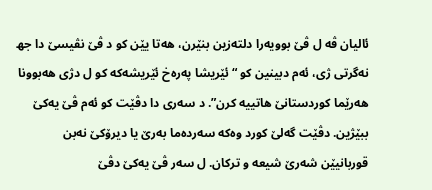ئالیان ڤە ل ڤێ بوویەرا دلتەزین بنێرن، ھەتا یێن کو د ڤێ نڤیسێ دا جھ نەگرتی ژی، ئەم دبینین کو “ئێریشا پەرەخ ئێریشەکە کو ل دژی ھەبوونا ھەرێما کوردستانێ ھاتییە کرن”. د سەری دا دڤێت کو ئەم ڤێ یەکێ ببێژین. دڤێت گەلێ کورد وەکە سەردەما بەرێ یا دیرۆکێ نەبن قوربانیێن شەرێ شیعە و ترکان. ل سەر ڤێ یەکێ دڤێ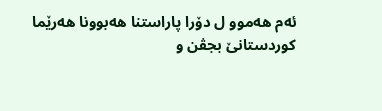ئەم ھەموو ل دۆرا پاراستنا ھەبوونا ھەرێما کوردستانێ بجڤن و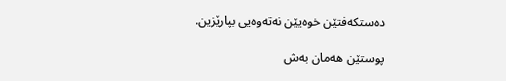دەستکەفتێن خوەیێن نەتەوەیی بپارێزین.

پوستێن ھەمان بەش